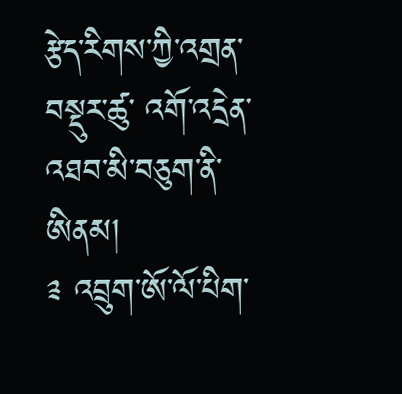རྩེད་རིགས་ཀྱི་འགྲན་བསྡུར་ཚུ་ འགོ་འདྲེན་འཐབ་མི་བཅུག་ནི་ཨིནམ།
༉ འབྲུག་ཨོ་ལོ་པིག་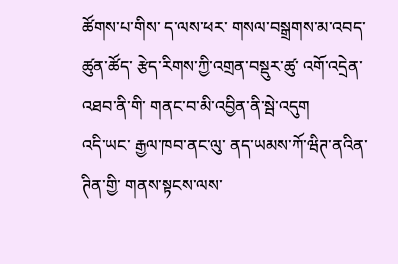ཚོགས་པ་གིས་ ད་ལས་ཕར་ གསལ་བསྒྲགས་མ་འབད་ཚུན་ཚོད་ རྩེད་རིགས་ཀྱི་འགྲན་བསྡུར་ཚུ་ འགོ་འདྲེན་འཐབ་ནི་གི་ གནང་བ་མི་འབྱིན་ནི་སྦེ་འདུག
འདི་ཡང་ རྒྱལ་ཁབ་ནང་ལུ་ ནད་ཡམས་ཀོ་ཝིཊ་ནའིན་ཊིན་གྱི་ གནས་སྟངས་ལས་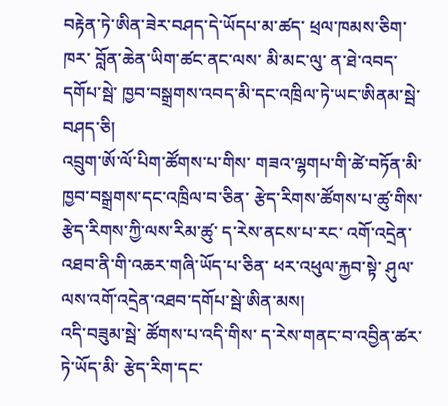བརྟེན་ཏེ་ཨིན་ཟེར་བཤད་དེ་ཡོདཔ་མ་ཚད་ ཕྲལ་ཁམས་ཅིག་ཁར་ བློན་ཆེན་ཡིག་ཚང་ནང་ལས་ མི་མང་ལུ་ ན་ཐེ་འབད་དགོཔ་སྦེ་ ཁྱབ་བསྒྲགས་འབད་མི་དང་འཁྲིལ་ཏེ་ཡང་ཨིནམ་སྦེ་བཤད་ཅི།
འབྲུག་ཨོ་ལོ་པིག་ཚོགས་པ་གིས་ གཟའ་ལྷགཔ་གི་ཚེ་བཏོན་མི་ཁྱབ་བསྒྲགས་དང་འཁྲིལ་བ་ཅིན་ རྩེད་རིགས་ཚོགས་པ་ཚུ་གིས་ རྩེད་རིགས་ཀྱི་ལས་རིམ་ཚུ་ ད་རེས་ནངས་པ་རང་ འགོ་འདྲེན་འཐབ་ནི་གི་འཆར་གཞི་ཡོད་པ་ཅིན་ ཕར་འཕུལ་རྐྱབ་སྟེ་ ཤུལ་ལས་འགོ་འདྲེན་འཐབ་དགོཔ་སྦེ་ཨིན་མས།
འདི་བཟུམ་སྦེ་ ཚོགས་པ་འདི་གིས་ ད་རེས་གནང་བ་འབྱིན་ཚར་ཏེ་ཡོད་མི་ རྩེད་རིག་དང་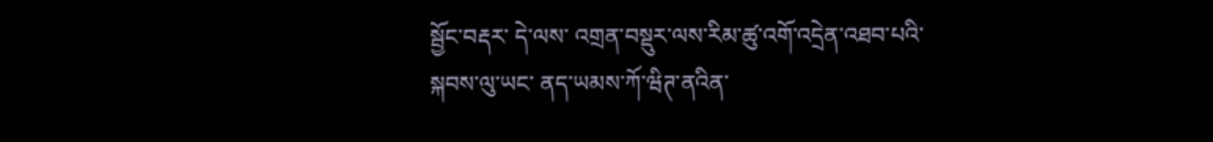སྦྱོང་བརྡར་ དེ་ལས་ འགྲན་བསྡུར་ལས་རིམ་ཚུ་འགོ་འདྲེན་འཐབ་པའི་སྐབས་ལུ་ཡང་ ནད་ཡམས་ཀོ་ཝིཊ་ནའིན་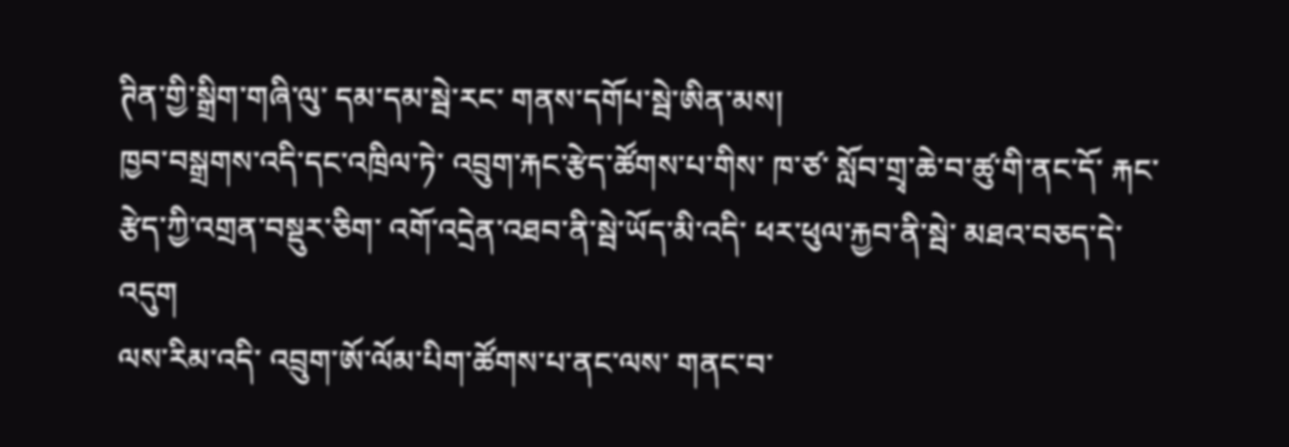ཊིན་གྱི་སྒྲིག་གཞི་ལུ་ དམ་དམ་སྦེ་རང་ གནས་དགོཔ་སྦེ་ཨིན་མས།
ཁྱབ་བསྒྲགས་འདི་དང་འཁྲིལ་ཏེ་ འབྲུག་རྐང་རྩེད་ཚོགས་པ་གིས་ ཁ་ཙ་ སློབ་གྲྭ་ཆེ་བ་ཚུ་གི་ནང་དོ་ རྐང་རྩེད་ཀྱི་འགྲན་བསྡུར་ཅིག་ འགོ་འདྲེན་འཐབ་ནི་སྦེ་ཡོད་མི་འདི་ ཕར་ཕུལ་རྐྱབ་ནི་སྦེ་ མཐའ་བཅད་དེ་འདུག
ལས་རིམ་འདི་ འབྲུག་ཨོ་ལོམ་པིག་ཚོགས་པ་ནང་ལས་ གནང་བ་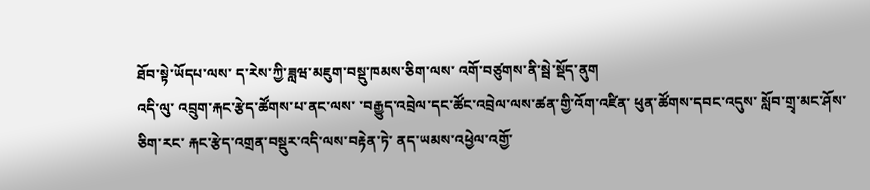ཐོབ་སྟེ་ཡོདཔ་ལས་ ད་རེས་ཀྱི་ཟླཝ་མཇུག་བསྡུ་ཁམས་ཅིག་ལས་ འགོ་བཙུགས་ནི་སྦེ་སྡོད་ནུག
འདི་ལུ་ འབྲུག་རྐང་རྩེད་ཚོགས་པ་ནང་ལས་ ་བརྒྱུད་འབྲེལ་དང་ཚོང་འབྲེལ་ལས་ཚན་གྱི་འོག་འཛིན་ ཕུན་ཚོགས་དབང་འདུས་ སློབ་གྲྭ་མང་ཤོས་ཅིག་རང་ རྐང་རྩེད་འགྲན་བསྡུར་འདི་ལས་བརྟེན་ཏེ་ ནད་ཡམས་འཕྱེལ་འགྱོ་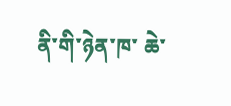ནི་གི་ཉེན་ཁ་ ཆེ་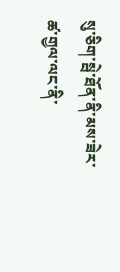སུ་ཅིག་སྦེ་ཐོན་ནི་མས་ཟེར་ ཚ་གྱལ་ལང་ནི་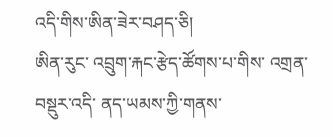འདི་གིས་ཨིན་ཟེར་བཤད་ཅི།
ཨིན་རུང་ འབྲུག་རྐང་རྩེད་ཚོགས་པ་གིས་ འགྲན་བསྡུར་འདི་ ནད་ཡམས་ཀྱི་གནས་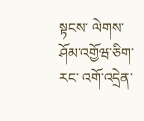སྟངས་ ལེགས་ཤོམ་འགྱོཝ་ཅིག་རང་ འགོ་འདྲེན་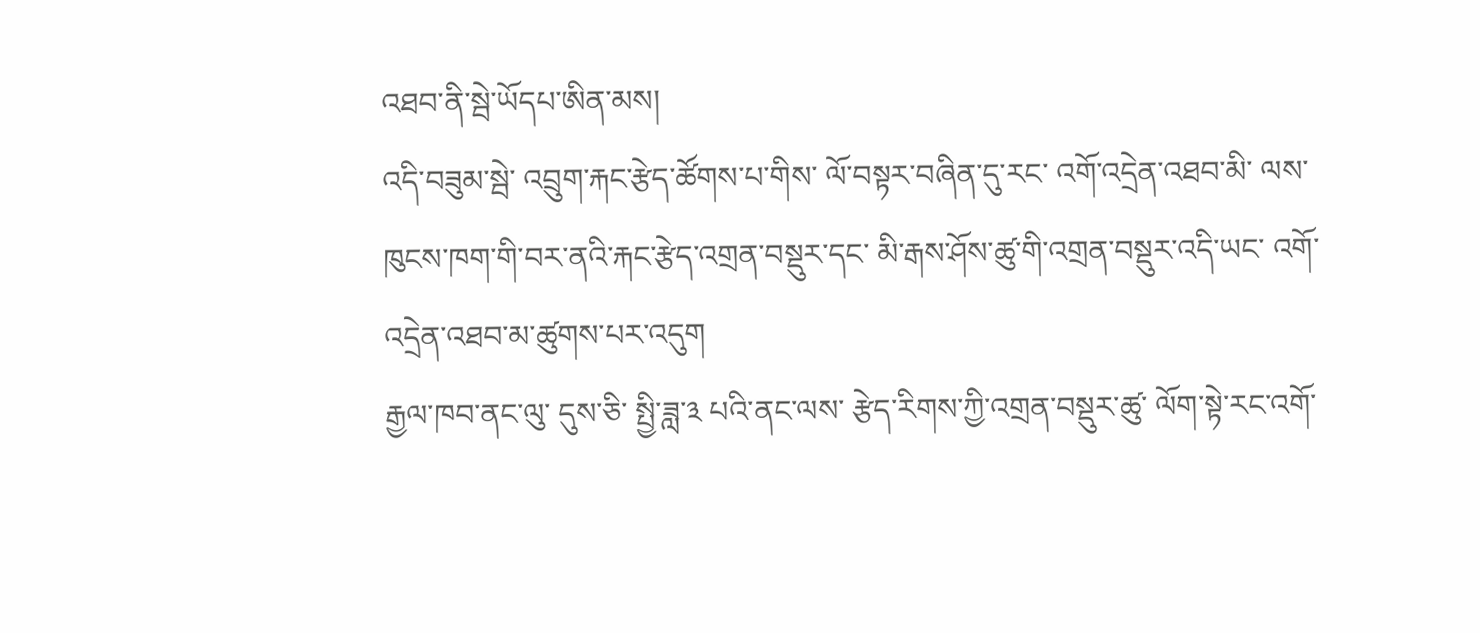འཐབ་ནི་སྦེ་ཡོདཔ་ཨིན་མས།
འདི་བཟུམ་སྦེ་ འབྲུག་རྐང་རྩེད་ཚོགས་པ་གིས་ ལོ་བསྟར་བཞིན་དུ་རང་ འགོ་འདྲེན་འཐབ་མི་ ལས་ཁུངས་ཁག་གི་བར་ནའི་རྐང་རྩེད་འགྲན་བསྡུར་དང་ མི་རྒས་ཤོས་ཚུ་གི་འགྲན་བསྡུར་འདི་ཡང་ འགོ་འདྲེན་འཐབ་མ་ཚུགས་པར་འདུག
རྒྱལ་ཁབ་ནང་ལུ་ དུས་ཅི་ སྤྱི་ཟླ་༣ པའི་ནང་ལས་ རྩེད་རིགས་ཀྱི་འགྲན་བསྡུར་ཚུ་ ལོག་སྟེ་རང་འགོ་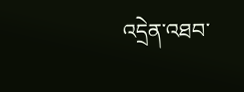འདྲེན་འཐབ་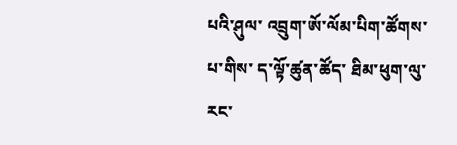པའི་ཤུལ་ འབྲུག་ཨོ་ལོམ་པིག་ཚོགས་པ་གིས་ ད་ལྟོ་ཚུན་ཚོད་ ཐིམ་ཕུག་ལུ་རང་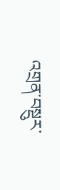འགྲན་བསྡུར་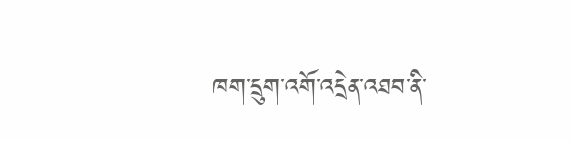ཁག་དྲུག་འགོ་འདྲེན་འཐབ་ནི་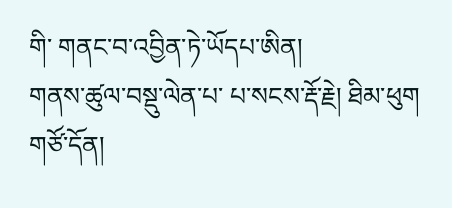གི་ གནང་བ་འབྱིན་ཏེ་ཡོདཔ་ཨིན།
གནས་ཚུལ་བསྡུ་ལེན་པ་ པ་སངས་རྡོ་རྗེ། ཐིམ་ཕུག
གཙོ་དོན།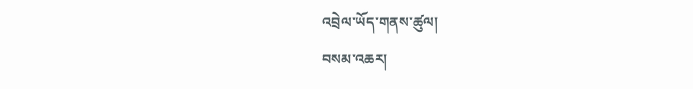འབྲེལ་ཡོད་གནས་ཚུལ།
བསམ་འཆར།